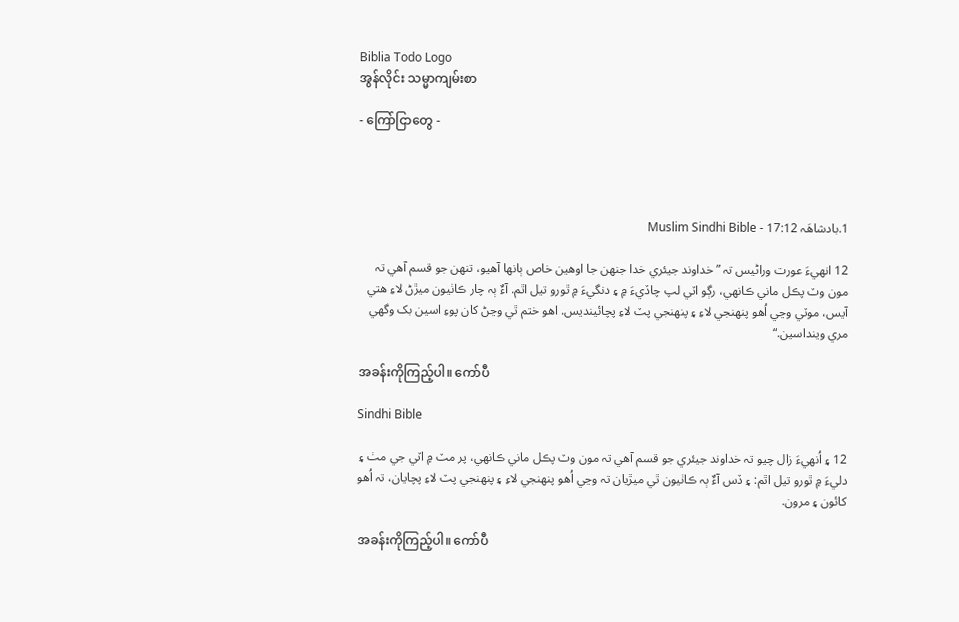Biblia Todo Logo
အွန်လိုင်း သမ္မာကျမ်းစာ

- ကြော်ငြာတွေ -




1.بادشاهَہ 17:12 - Muslim Sindhi Bible

12 انهيءَ عورت وراڻيس تہ ”خداوند جيئري خدا جنهن جا اوهين خاص ٻانها آهيو، تنهن جو قسم آهي تہ مون وٽ پڪل ماني ڪانهي، رڳو اٽي لپ چاڏيءَ ۾ ۽ دنگيءَ ۾ ٿورو تيل اٿم. آءٌ ٻہ چار ڪاٺيون ميڙڻ لاءِ هتي آيس، موٽي وڃي اُهو پنهنجي لاءِ ۽ پنهنجي پٽ لاءِ پچائينديس. اهو ختم ٿي وڃڻ کان پوءِ اسين بک وگھي مري وينداسين.“

အခန်းကိုကြည့်ပါ။ ကော်ပီ

Sindhi Bible

12 ۽ اُنهيءَ زال چيو تہ خداوند جيئري جو قسم آهي تہ مون وٽ پڪل ماني ڪانهي، پر مٽ ۾ اٽي جي مٺ ۽ دليءَ ۾ ٿورو تيل اٿم: ۽ ڏس آءٌ ٻہ ڪاٺيون ٿي ميڙيان تہ وڃي اُهو پنهنجي لاءِ ۽ پنهنجي پٽ لاءِ پچايان، تہ اُهو کائون ۽ مرون.

အခန်းကိုကြည့်ပါ။ ကော်ပီ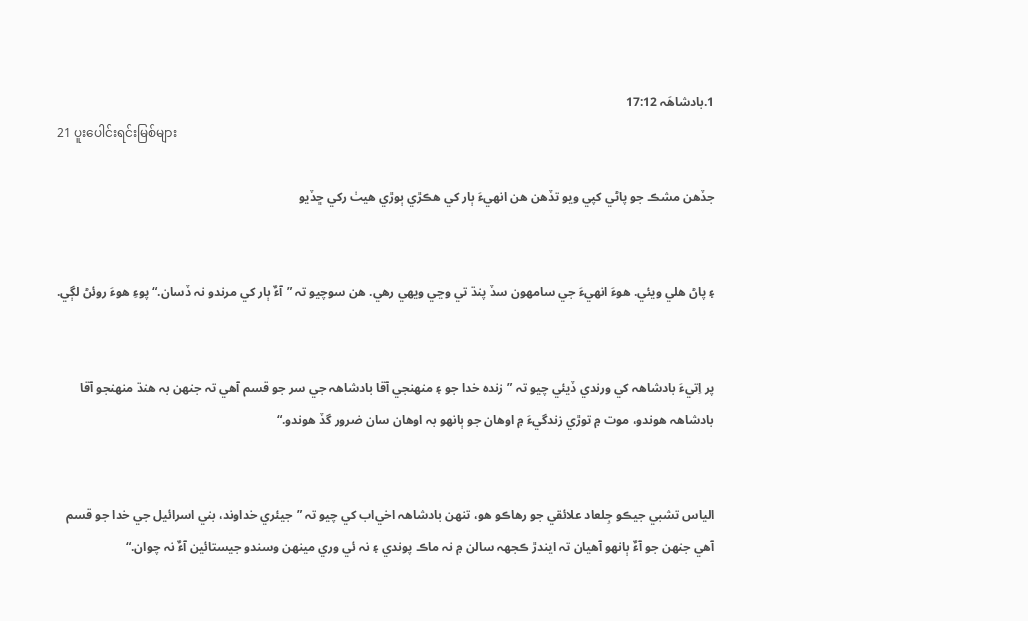1.بادشاهَہ 17:12
21 ပူးပေါင်းရင်းမြစ်များ

جڏهن مشڪ جو پاڻي کپي ويو تڏهن هن انهيءَ ٻار کي هڪڙي ٻوڙي هيٺ رکي ڇڏيو


۽ پاڻ هلي ويئي. هوءَ انهيءَ جي سامهون سڏ پنڌ تي وڃي ويهي رهي. هن سوچيو تہ ”آءٌ ٻار کي مرندو نہ ڏسان.“ پوءِ هوءَ روئڻ لڳي.


پر اِتيءَ بادشاهہ کي ورندي ڏيئي چيو تہ ”زندہ خدا جو ۽ منهنجي آقا بادشاهہ جي سر جو قسم آهي تہ جنهن بہ هنڌ منهنجو آقا بادشاهہ هوندو، موت ۾ توڙي زندگيءَ ۾ اوهان جو ٻانهو بہ اوهان سان ضرور گڏ هوندو.“


الياس تشبي جيڪو جِلعاد علائقي جو رهاڪو هو، تنهن بادشاهہ اخي‌اب کي چيو تہ ”جيئري خداوند، بني اسرائيل جي خدا جو قسم آهي جنهن جو آءٌ ٻانهو آهيان تہ ايندڙ ڪجھہ سالن ۾ نہ ماڪ پوندي ۽ نہ ئي وري مينهن وسندو جيستائين آءٌ نہ چوان.“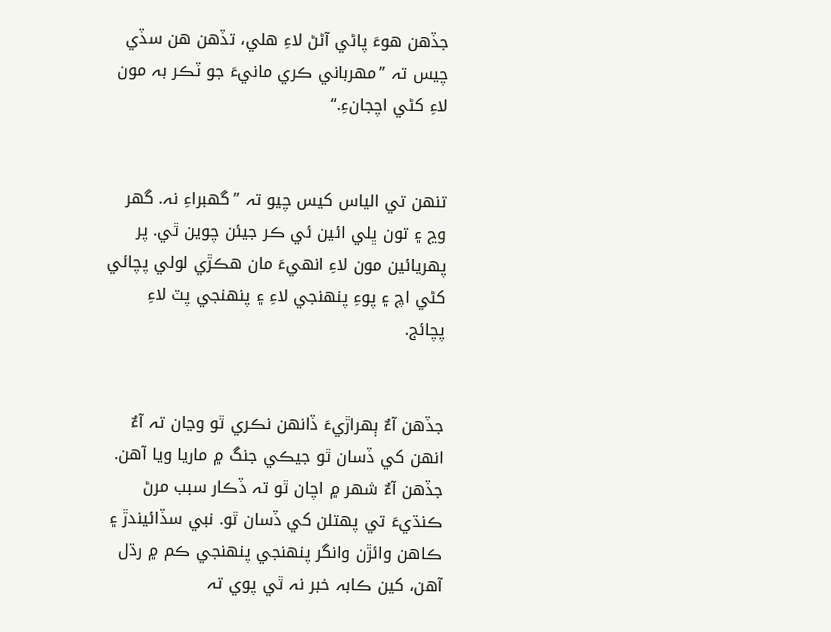جڏهن هوءَ پاڻي آڻڻ لاءِ هلي، تڏهن هن سڏي چيس تہ ”مهرباني ڪري مانيءَ جو ٽڪر بہ مون لاءِ کڻي اچجانءِ.“


تنهن تي الياس کيس چيو تہ ”گھبراءِ نہ. گھر وڃ ۽ تون ڀلي ائين ئي ڪر جيئن چوين ٿي. پر پهريائين مون لاءِ انهيءَ مان هڪڙي لولي پچائي کڻي اچ ۽ پوءِ پنهنجي لاءِ ۽ پنهنجي پٽ لاءِ پچائج.


جڏهن آءٌ ٻهراڙيءَ ڏانهن نڪري ٿو وڃان تہ آءٌ انهن کي ڏسان ٿو جيڪي جنگ ۾ ماريا ويا آهن. جڏهن آءٌ شهر ۾ اچان ٿو تہ ڏڪار سبب مرڻ ڪنڌيءَ تي پهتلن کي ڏسان ٿو. نبي سڏائيندڙ ۽ ڪاهن وائڙن وانگر پنهنجي پنهنجي ڪم ۾ رڌل آهن، کين ڪابہ خبر نہ ٿي پوي تہ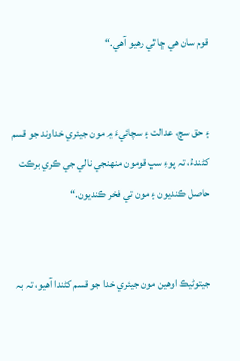قوم سان هي ڇا ٿي رهيو آهي.“


۽ حق سچ، عدالت ۽ سچائيءَ ۾ مون جيئري خداوند جو قسم کڻندءُ، تہ پوءِ سڀ قومون منهنجي نالي جي ڪري برڪت حاصل ڪنديون ۽ مون تي فخر ڪنديون.“


جيتوڻيڪ اوهين مون جيئري خدا جو قسم کڻندا آهيو، تہ بہ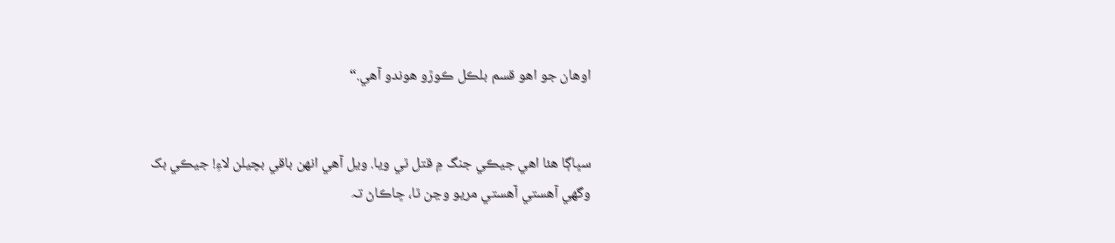اوهان جو اهو قسم بلڪل ڪوڙو هوندو آهي.“


سڀاڳا هئا اهي جيڪي جنگ ۾ قتل ٿي ويا. ويل آهي انهن باقي بچيلن لاءِ! جيڪي بک وگھي آهستي آهستي مريو وڃن ٿا، ڇاڪاڻ تہ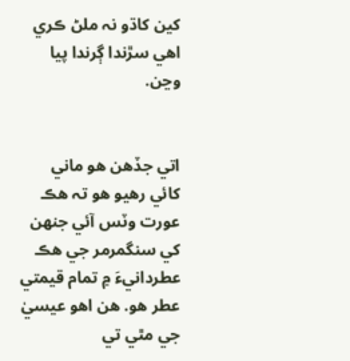کين کاڌو نہ ملڻ ڪري اهي سڙندا ڳرندا پيا وڃن.


اتي جڏهن هو ماني کائي رهيو هو تہ هڪ عورت وٽس آئي جنهن کي سنگمرمر جي هڪ عطردانيءَ ۾ تمام قيمتي عطر هو. هن اهو عيسيٰ جي مٿي تي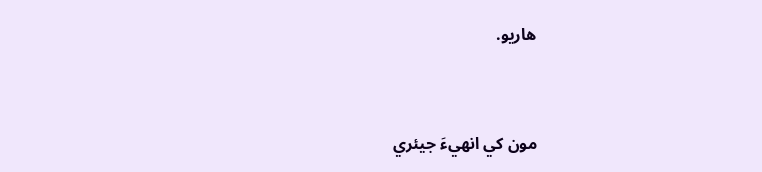هاريو.


مون کي انهيءَ جيئري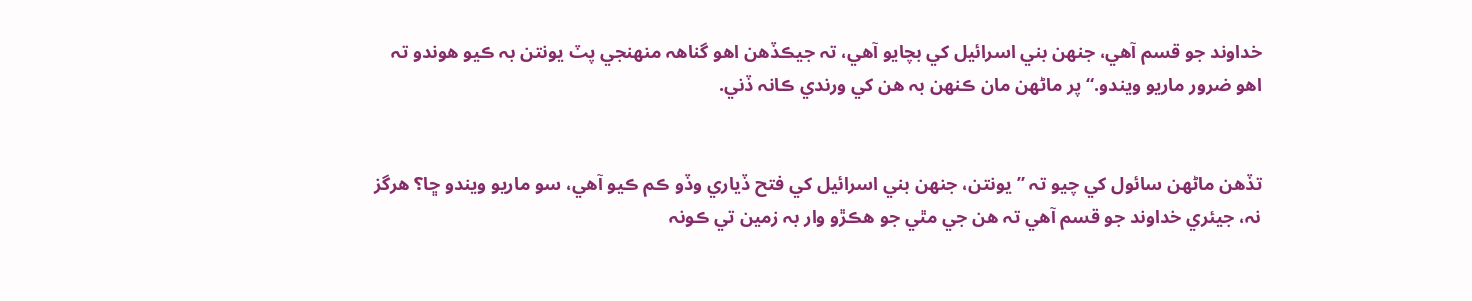خداوند جو قسم آهي، جنهن بني اسرائيل کي بچايو آهي، تہ جيڪڏهن اهو گناهہ منهنجي پٽ يونتن بہ ڪيو هوندو تہ اهو ضرور ماريو ويندو.“ پر ماڻهن مان ڪنهن بہ هن کي ورندي ڪانہ ڏني.


تڏهن ماڻهن سائول کي چيو تہ ”يونتن، جنهن بني اسرائيل کي فتح ڏياري وڏو ڪم ڪيو آهي، سو ماريو ويندو ڇا؟ هرگز نہ، جيئري خداوند جو قسم آهي تہ هن جي مٿي جو هڪڙو وار بہ زمين تي ڪونہ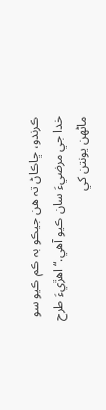ڪرندو، ڇاڪاڻ تہ هن جيڪو بہ ڪم ڪيو سو خدا جي مرضيءَ سان ڪيو آهي.“ اهڙيءَ طرح ماڻهن يونتن کي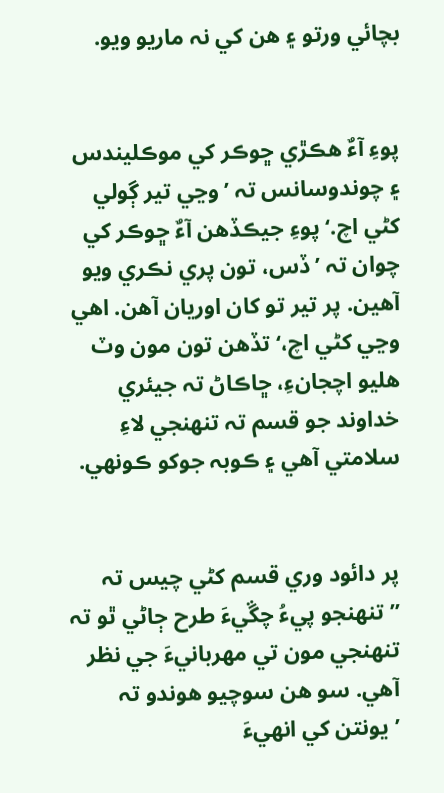بچائي ورتو ۽ هن کي نہ ماريو ويو.


پوءِ آءٌ هڪڙي ڇوڪر کي موڪليندس ۽ چوندوسانس تہ ’وڃي تير ڳولي کڻي اچ.‘ پوءِ جيڪڏهن آءٌ ڇوڪر کي چوان تہ ’ڏس، تون پري نڪري ويو آهين. پر تير تو کان اوريان آهن. اهي وڃي کڻي اچ،‘ تڏهن تون مون وٽ هليو اچجانءِ، ڇاڪاڻ تہ جيئري خداوند جو قسم تہ تنهنجي لاءِ سلامتي آهي ۽ ڪوبہ جوکو ڪونهي.


پر دائود وري قسم کڻي چيس تہ ”تنهنجو پيءُ چڱيءَ طرح ڄاڻي ٿو تہ تنهنجي مون تي مهربانيءَ جي نظر آهي. سو هن سوچيو هوندو تہ ’يونتن کي انهيءَ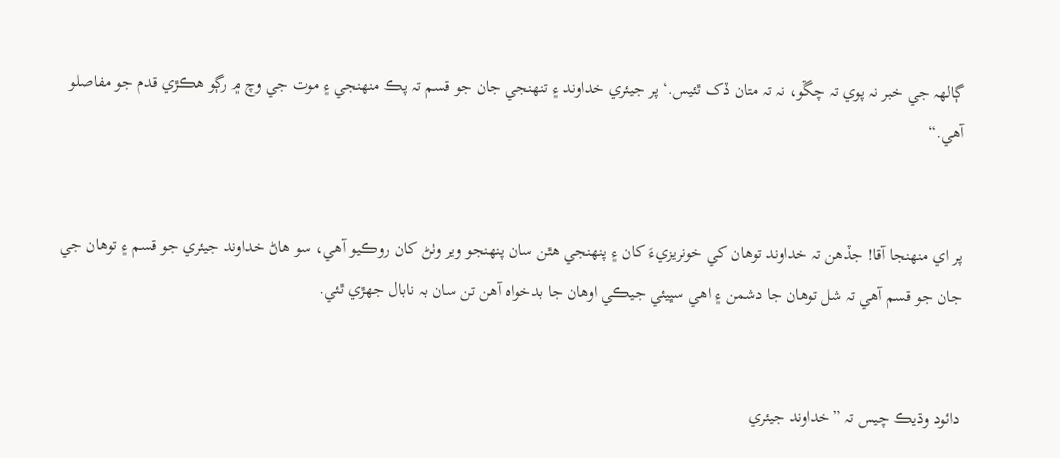ڳالهہ جي خبر نہ پوي تہ چڱو، نہ تہ متان ڏک ٿئيس.‘ پر جيئري خداوند ۽ تنهنجي جان جو قسم تہ پڪ منهنجي ۽ موت جي وچ ۾ رڳو هڪڙي قدم جو مفاصلو آهي.“


پر اي منهنجا آقا! جڏهن تہ خداوند توهان کي خونريزيءَ کان ۽ پنهنجي هٿن سان پنهنجو وير وٺڻ کان روڪيو آهي، سو هاڻ خداوند جيئري جو قسم ۽ توهان جي جان جو قسم آهي تہ شل توهان جا دشمن ۽ اهي سڀيئي جيڪي اوهان جا بدخواہ آهن تن سان بہ نابال جهڙي ٿئي.


دائود وڌيڪ چيس تہ ”خداوند جيئري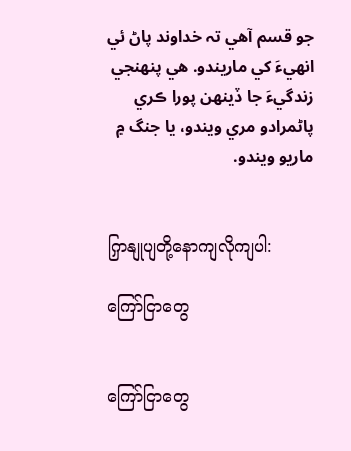جو قسم آهي تہ خداوند پاڻ ئي انهيءَ کي ماريندو. هي پنهنجي زندگيءَ جا ڏينهن پورا ڪري پاڻمرادو مري ويندو، يا جنگ ۾ ماريو ويندو.


ကြှနျုပျတို့နောကျလိုကျပါ:

ကြော်ငြာတွေ


ကြော်ငြာတွေ